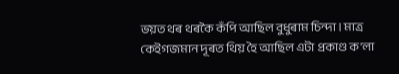ভয়ত থৰ থৰকৈ কঁপি আছিল বুধুৰাম চিন্দা। মাত্ৰ কেইগজমান দূৰত থিয় হৈ আছিল এটা প্ৰকাণ্ড ক'লা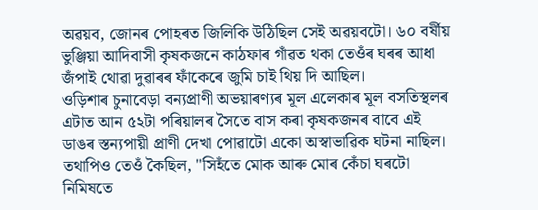অৱয়ব, জোনৰ পোহৰত জিলিকি উঠিছিল সেই অৱয়বটো। ৬০ বৰ্ষীয় ভুঞ্জিয়া আদিবাসী কৃষকজনে কাঠফাৰ গাঁৱত থকা তেওঁৰ ঘৰৰ আধা জঁপাই থোৱা দুৱাৰৰ ফাঁকেৰে জুমি চাই থিয় দি আছিল।
ওড়িশাৰ চুনাবেড়া বন্যপ্ৰাণী অভয়াৰণ্যৰ মূল এলেকাৰ মূল বসতিস্থলৰ এটাত আন ৫২টা পৰিয়ালৰ সৈতে বাস কৰা কৃষকজনৰ বাবে এই ডাঙৰ স্তন্যপায়ী প্ৰাণী দেখা পোৱাটো একো অস্বাভাৱিক ঘটনা নাছিল।
তথাপিও তেওঁ কৈছিল, "সিহঁতে মোক আৰু মোৰ কেঁচা ঘৰটো নিমিষতে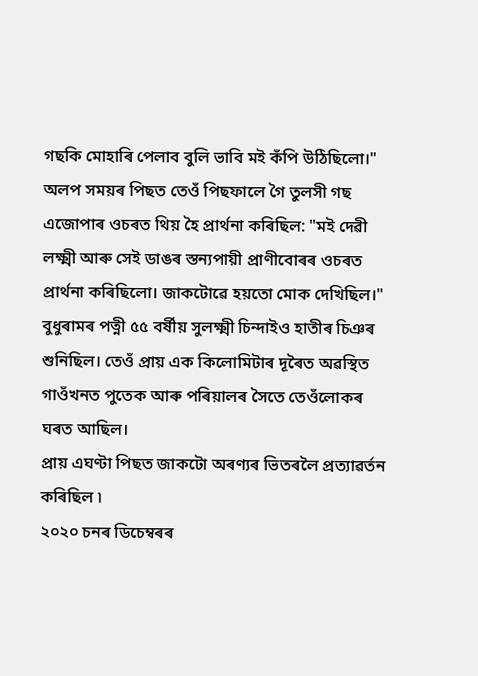গছকি মোহাৰি পেলাব বুলি ভাবি মই কঁপি উঠিছিলো।" অলপ সময়ৰ পিছত তেওঁ পিছফালে গৈ তুলসী গছ এজোপাৰ ওচৰত থিয় হৈ প্ৰাৰ্থনা কৰিছিল: "মই দেৱী লক্ষ্মী আৰু সেই ডাঙৰ স্তন্যপায়ী প্ৰাণীবোৰৰ ওচৰত প্ৰাৰ্থনা কৰিছিলো। জাকটোৱে হয়তো মোক দেখিছিল।"
বুধুৰামৰ পত্নী ৫৫ বৰ্ষীয় সুলক্ষ্মী চিন্দাইও হাতীৰ চিঞৰ শুনিছিল। তেওঁ প্ৰায় এক কিলোমিটাৰ দূৰৈত অৱস্থিত গাওঁখনত পুতেক আৰু পৰিয়ালৰ সৈতে তেওঁলোকৰ ঘৰত আছিল।
প্ৰায় এঘণ্টা পিছত জাকটো অৰণ্যৰ ভিতৰলৈ প্ৰত্যাৱৰ্তন কৰিছিল ৷
২০২০ চনৰ ডিচেম্বৰৰ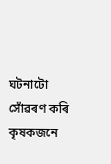ঘটনাটো সোঁৱৰণ কৰি কৃষকজনে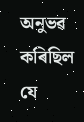অনুভৱ কৰিছিল যে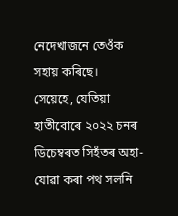নেদেখাজনে তেওঁক সহায় কৰিছে।
সেয়েহে, যেতিয়া হাতীবোৰে ২০২২ চনৰ ডিচেম্বৰত সিহঁতৰ অহা-যোৱা কৰা পথ সলনি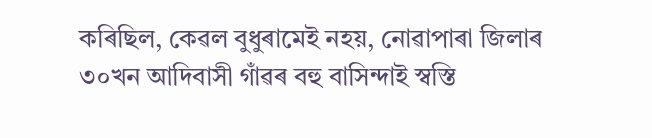কৰিছিল, কেৱল বুধুৰামেই নহয়, নোৱাপাৰা জিলাৰ ৩০খন আদিবাসী গাঁৱৰ বহু বাসিন্দাই স্বস্তি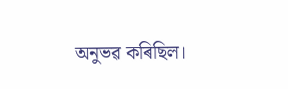অনুভৱ কৰিছিল।